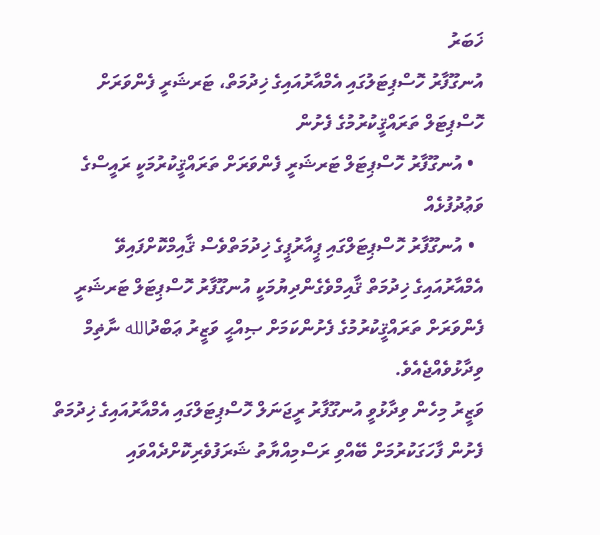ޚަބަރު
އުނގޫފާރު ހޮސްޕިޓަލުގައި އެމްއާރުއައިގެ ޚިދުމަތް، ޓަރޝަރީ ފެންވަރަށް ހޮސްޕިޓަލް ތަރައްޤީކުރުމުގެ ފެށުން
  • އުނގޫފާރު ހޮސްޕިޓަލް ޓަރޝަރީ ފެންވަރަށް ތަރައްޤީކުރުމަކީ ރައީސްގެ ވަޢުދުފުޅެއް
  • އުނގޫފާރު ހޮސްޕިޓަލްގައި ޕީއާރުޕީގެ ޚިދުމަތްވެސް ޤާއިމްކޮށްފައިވޭ
އެމްއާރުއައިގެ ޚިދުމަތް ޤާއިމްވެގެންދިޔުމަކީ އުނގޫފާރު ހޮސްޕިޓަލް ޓަރޝަރީ ފެންވަރަށް ތަރައްޤީކުރުމުގެ ފެށުންކަމަށް ޞިއްޙީ ވަޒީރު ޢަބްދުالله ނާޡިމް ވިދާޅުވެއްޖެއެވެ.
ވަޒީރު މިހެން ވިދާޅުވީ އުނގޫފާރު ރީޖަނަލް ހޮސްޕިޓަލްގައި އެމްއާރުއައިގެ ޚިދުމަތް ފެށުން ފާހަގަކުރުމަށް ބޭއްވި ރަސްމިއްޔާތު ޝަރަފުވެރިކޮށްދެއްވައި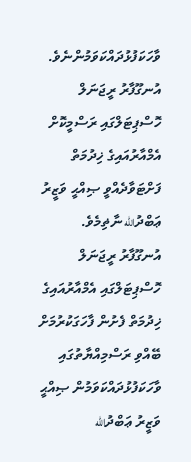ވާހަކަފުޅުދައްކަވަމުންނެވެ. އުނގޫފާރު ރީޖަނަލް ހޮސްޕިޓަލްގައި ރަސްމީކޮށް އެމްއާރުއައިގެ ޚިދުމަތް ފަށްޓަވާދެއްވީ ޞިއްޙީ ވަޒީރު ޢަބްދުالله ނާޡިމެވެ.
އުނގޫފާރު ރީޖަނަލް ހޮސްޕިޓަލްގައި އެމްއާރުއައިގެ ޚިދުމަތް ފެށުން ފާހަގަކުރުމަށް ބޭއްވި ރަސްމިއްޔާތުގައި ވާހަކަފުޅުދައްކަވަމުން ޞިއްޙީ ވަޒީރު ޢަބްދުالله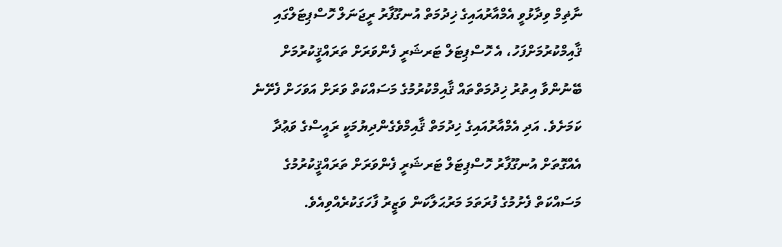ނާޡިމް ވިދާޅުވީ އެމްއާރުއައިގެ ޚިދުމަތް އުނގޫފާރު ރީޖަނަލް ހޮސްޕިޓަލްގައި ޤާއިމްކުރުމަށްފަހު، އެ ހޮސްޕިޓަލް ޓަރޝަރީ ފެންވަރަށް ތަރައްޤީކުރުމަށް ބޭނުންވާ އިތުރު ޚިދުމަތްތައް ޤާއިމްކުރުމުގެ މަސައްކަތް ވަރަށް އަވަހަށް ފެށޭނެ ކަމަށެވެ. އަދި އެމްއާރުއައިގެ ޚިދުމަތް ޤާއިމްވެގެންދިޔުމަކީ ރައީސްގެ ވަޢުދާ އެއްގޮތަށް އުނގޫފާރު ހޮސްޕިޓަލް ޓަރޝަރީ ފެންވަރަށް ތަރައްޤީކުރުމުގެ މަސައްކަތް ފެށުމުގެ ފުރަތަމަ މަރުޙަލާކަން ވަޒީރު ފާހަގަކުރެއްވިއެވެ.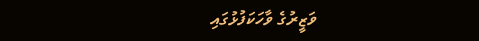ވަޒީރުގެ ވާހަކަފުޅުގައި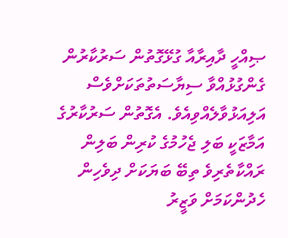ޞިއްހީ ދާއިރާއާ ގުޅޭގޮތުން ސަރުކާރުން ގެންގުޅުއްވާ ސިޔާސަތުތަކަށްވެސް އަލިއަޅުވާލެއްވިއެވެ. އެގޮތުން ސަރުކާރުގެ އަމާޒަކީ ބަލި ޖެހުމުގެ ކުރިން ބަލިން ރައްކާތެރިވެ ތިބޭ ބަޔަކަށް ދިވެހިން ހެދުންކަމަށް ވަޒީރު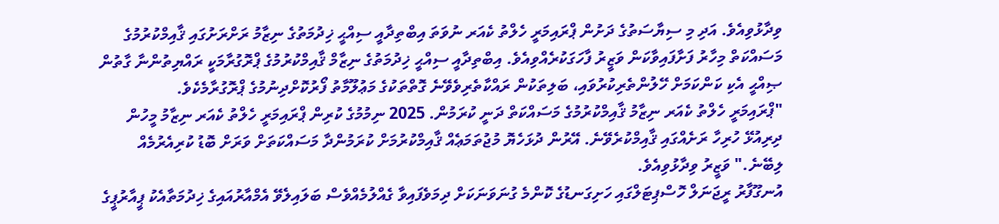ވިދާޅުވިއެވެ. އަދި މި ސިޔާސަތުގެ ދަށުން ޕްރައިމަރީ ހެލްތު ކެއަރ ނުވަތަ އިބްތިދާއީ ސިއްޙީ ޚިދުމަތުގެ ނިޒާމު ރަށްރަށުގައި ޤާއިމްކުރުމުގެ މަސައްކަތް މިހާރު ފަށާފައިވާކަން ވަޒީރު ފާހަގަކުރެއްވިއެވެ. އިބްތިދާއީ ސިއްޙީ ޚިދުމަތުގެ ނިޒާމް ޤާއިމްކުރުމުގެ ޕްރޮގުރާމަކީ ރައްޔިތުންނާ ގާތުން ޞިއްޙީ އެކި ކަންކަމަށް ހޭލުންތެރިކުރުވައި، ބަލިތަކުން ރައްކާތެރިވެވޭނެ ގޮތްތަކުގެ މަޢުލޫމާތު ފޯރުކޮށްދިނުމުގެ ޕްރޮގުރާމެކެވެ.
"ޕްރައިމަރީ ހެލްތު ކެއަރ ނިޒާމު ޤާއިމްކުރުމުގެ މަސައްކަތް ދަނީ ކުރަމުން. 2025 ނިމުމުގެ ކުރިން ޕްރައިމަރީ ހެލްތު ކެއަރ ނިޒާމު މީހުން ދިރިއުޅޭ ހުރިހާ ރަށެއްގައި ޤާއިމްކުރެވޭނެ. އޭރުން ދުޅަހެޔޮ މުޖުތަމަޢެއް ޤާއިމްކުރުމަށް ކުރަމުންދާ މަސައްކަތަށް ވަރަށް ބޮޑު ކުރިއެރުމެއް ލިބޭނެ." ވަޒީރު ވިދާޅުވިއެވެ.
އުނގޫފާރު ރީޖަނަލް ހޮސްޕިޓަލްގައި ހަށިގަނޑުގެ ކޮންމެ ގުނަވަނަކަށް ދިމަވެފައިވާ ގެއްލުމެއްވެސް ބަލައިލެވޭ އެމްއާރުއައިގެ ޚިދުމަތާއެކު ޕީއާރުޕީގެ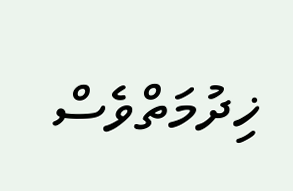ޚިދުމަތްވެސް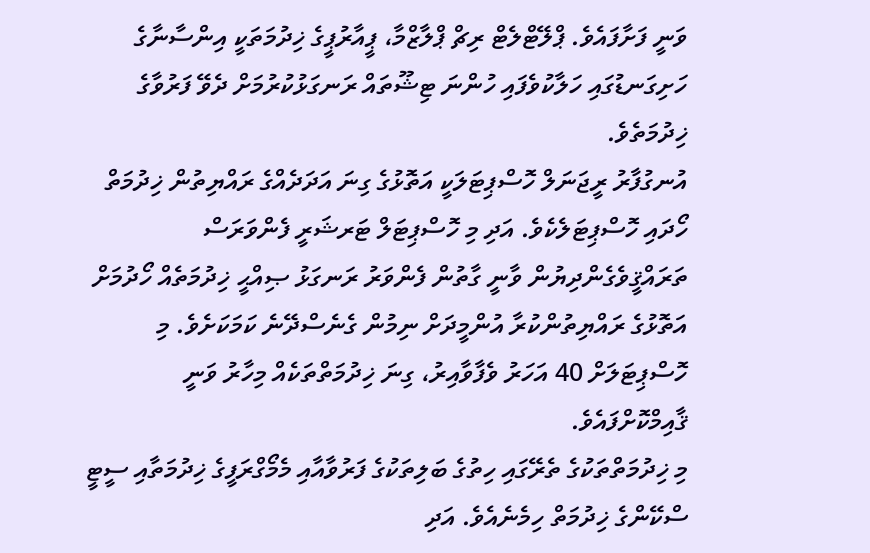ވަނީ ފަށާފައެވެ. ޕްލޭޓްލެޓް ރިޗް ޕްލާޒްމާ، ޕީއާރުޕީގެ ޚިދުމަތަކީ އިންސާނާގެ ހަށިގަނޑުގައި ހަލާކުވެފައި ހުންނަ ޓިޝޫތައް ރަނގަޅުކުރުމަށް ދެވޭ ފަރުވާގެ ޚިދުމަތެވެ.
އުނގުފާރު ރީޖަނަލް ހޮސްޕިޓަލަކީ އަތޮޅުގެ ގިނަ އަދަދެއްގެ ރައްޔިތުން ޚިދުމަތް ހޯދައި ހޮސްޕިޓަލެކެވެ. އަދި މި ހޮސްޕިޓަލް ޓަރޝަރީ ފެންވަރަސް ތަރައްޤީވެގެންދިޔުން ވާނީ ގާތުން ފެންވަރު ރަނގަޅު ޞިއްޙީ ޚިދުމަތެއް ހޯދުމަށް އަތޮޅުގެ ރައްޔިތުންކުރާ އުންމީދަށް ނިމުން ގެނެސްދޭނެ ކަމަކަށެވެ. މި ހޮސްޕިޓަލަށް 40 އަހަރު ވެފާވާއިރު، ގިނަ ޚިދުމަތްތަކެއް މިހާރު ވަނީ ޤާއިމްކޮށްފައެވެ.
މި ޚިދުމަތްތަކުގެ ތެރޭގައި ހިތުގެ ބަލިތަކުގެ ފަރުވާއާއި މެމޯގްރަފީގެ ޚިދުމަތާއި ސީޓީ ސްކޭންގެ ޚިދުމަތް ހިމެނެއެވެ. އަދި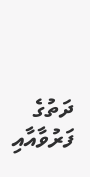ދަތުގެ ފަރުވާއާއި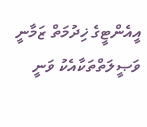އީއެންޓީގެ ޚިދުމަތް ޒަމާނީ ވަޞީލަތްތަކާއެކު ވަނީ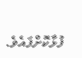ފުޅާކޮށްފައެވެ.